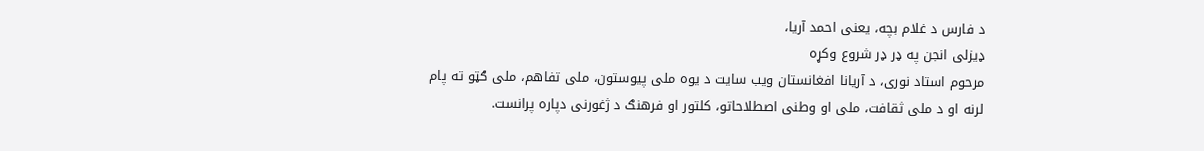د فارس د غلام بچه، یعنی احمد آریا،
ډیزلی انجن په ډر ډر شروع وکړه
مرحوم استاد نوری، د آریانا افغانستان ویب سایت د یوه ملی پیوستون، ملی تفاهم، ملی ګټو ته پام لرنه او د ملی ثقافت، ملی او وطنی اصطلاحاتو، کلتور او فرهنګ د ژغورنی دپاره پرانست.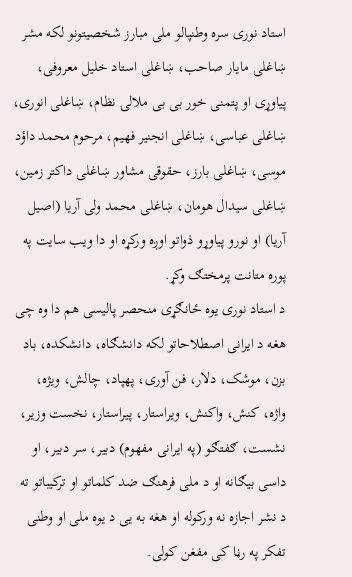استاد نوری سره وطنپالو ملی مبارز شخصیتونو لکه مشر ښاغلی مایار صاحب، ښاغلی استاد خلیل معروفی، پیاوړی او پتمنی خور بی بی ملالۍ نظام، ښاغلی انوری، ښاغلی عباسی، ښاغلی انجنیر فهیم، مرحوم محمد داؤد موسی، ښاغلی بارز، حقوقی مشاور ښاغلی داکتر زمین، ښاغلی سیدال هومان، ښاغلی محمد ولی آریا (اصیل آریا) او نورو پیاوړو ذواتو اوږه ورکړه او دا ویب سایت په پوره متانت پرمختګ وکړ.
د استاد نوری یوه ځانګړی منحصر پالیسی هم دا وه چی هغه د ایرانی اصطلاحاتو لکه دانشګاه، دانشکده، باد بزن، موشک، دلار، فن آوری، پهپاد، چالش، ویژه، واژه، کنش، واکنش، ویراستار، پیراستار، نخست وزیر، نشست، ګفتګو (په ایرانی مفهوم) دبیر، سر دبیر، او داسی بیګانه او د ملی فرهنګ ضد کلماتو او ترکیباتو ته د نشر اجازه نه ورکوله او هغه به یی د یوه ملی او وطنی تفکر په رڼا کی مفغن کولی.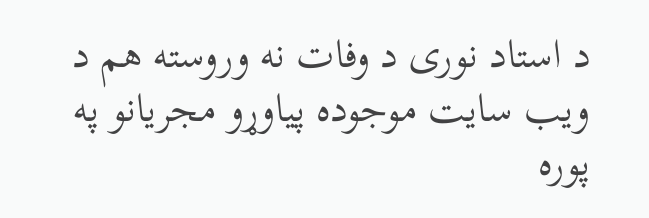د استاد نوری د وفات نه وروسته هم د ویب سایت موجوده پیاوړو مجریانو په پوره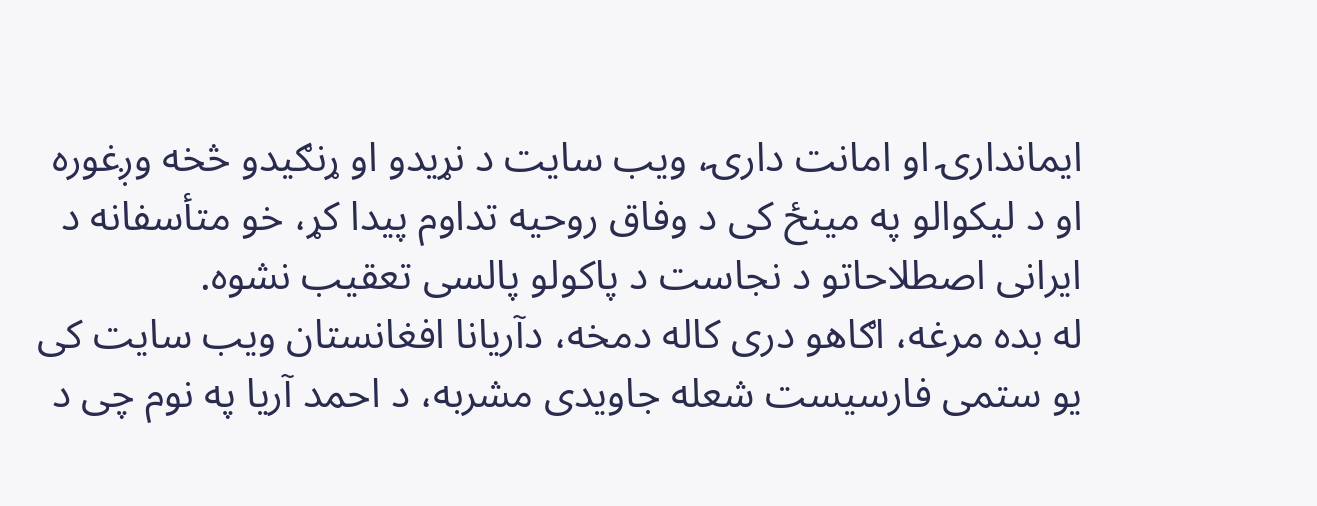ایماندارۍ او امانت دارۍ، ویب سایت د نړیدو او ړنګیدو څخه وږغوره او د لیکوالو په مینځ کی د وفاق روحیه تداوم پیدا کړ، خو متأسفانه د ایرانی اصطلاحاتو د نجاست د پاکولو پالسی تعقیب نشوه.
له بده مرغه، اګاهو دری کاله دمخه، دآریانا افغانستان ویب سایت کی یو ستمی فارسیست شعله جاویدی مشربه، د احمد آریا په نوم چی د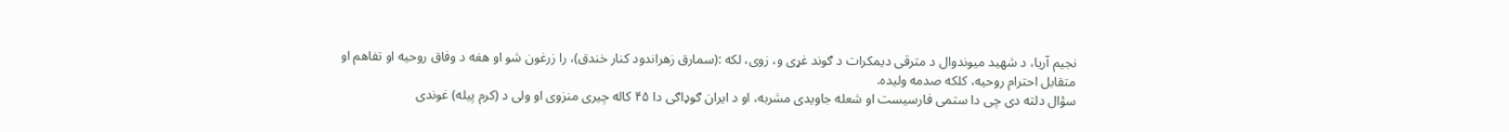نجیم آریا، د شهید میوندوال د مترقی دیمکرات د ګوند غړی و، زوی، لکه :(سمارق زهراندود کنار خندق)، را زرغون شو او هغه د وفاق روحیه او تفاهم او متقابل احترام روحیه، کلکه صدمه ولیده.
سؤال دلته دی چی دا ستمی فارسیست او شعله جاویدی مشربه، او د ایران ګوډاګی دا ۴۵ کاله چیری منزوی او ولی د (کرم پیله) غوندی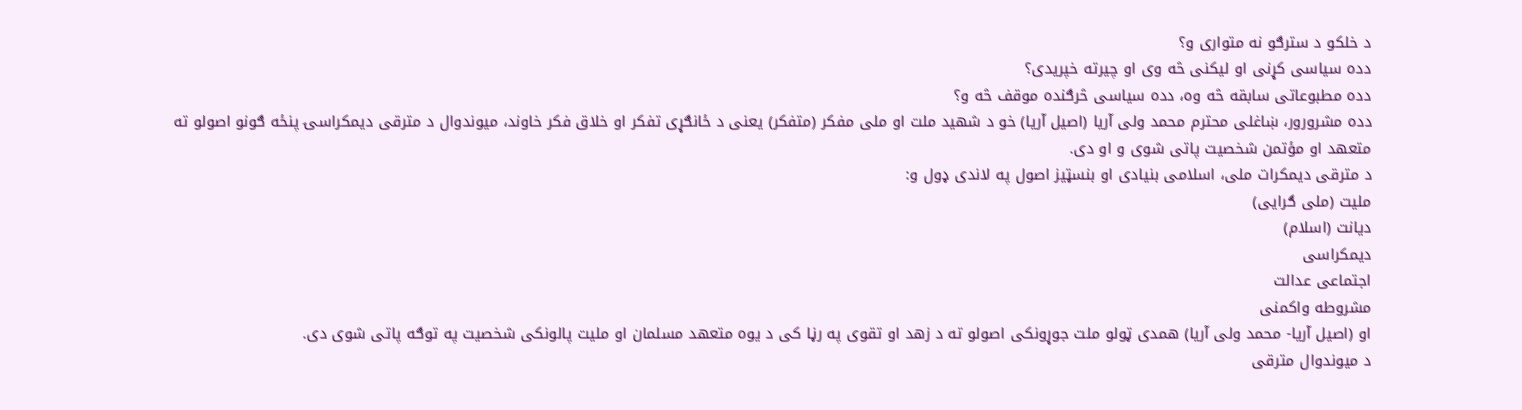د خلکو د سترګو نه متواری و؟
دده سیاسی کړنی او لیکنی څه وی او چیرته خپریدی؟
دده مطبوعاتی سابقه څه وه، دده سیاسی څرګنده موقف څه و؟
دده مشرورور، ښاغلی محترم محمد ولی آریا (اصیل آریا) خو د شهید ملت او ملی مفکر (متفکر) یعنی د ځانګړی تفکر او خلاق فکر خاوند، میوندوال د مترقی دیمکراسۍ پنځه ګونو اصولو ته متعهد او مؤتمن شخصیت پاتی شوی و او دی.
د مترقی دیمکرات ملی، اسلامی بنیادی او بنسټیز اصول په لاندی ډول و:
ملیت (ملی ګرایی)
دیانت (اسلام)
دیمکراسی
اجتماعی عدالت
مشروطه واکمنی
او (اصیل آریا- محمد ولی آریا) همدی ټولو ملت جوړونکی اصولو ته د زهد او تقوی په رڼا کی د یوه متعهد مسلمان او ملیت پالونکی شخصیت په توګه پاتی شوی دی.
د میوندوال مترقی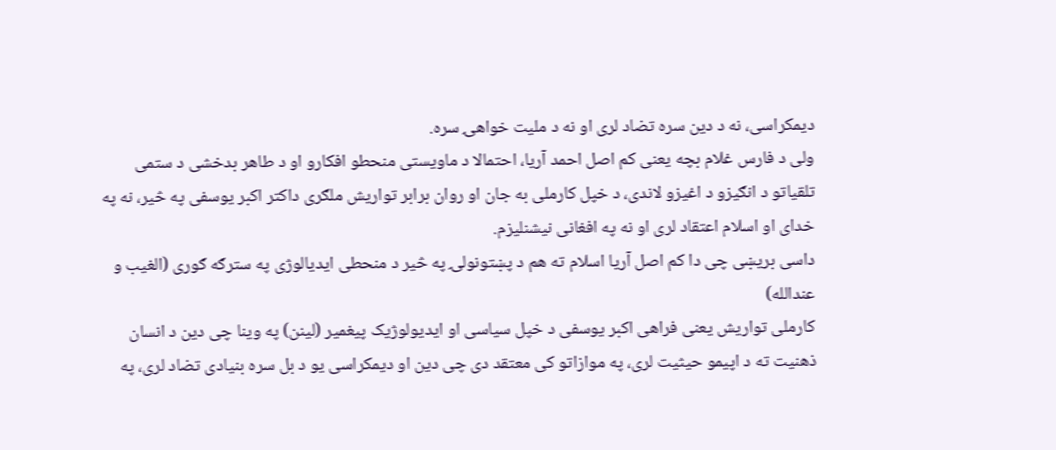دیمکراسی، نه د دین سره تضاد لری او نه د ملیت خواهۍ سره.
ولی د فارس غلام بچه یعنی کم اصل احمد آریا، احتمالا د ماویستی منحطو افکارو او د طاهر بدخشی د ستمی تلقیاتو د انګیزو د اغیزو لاندی، د خپل کارملی به جان او روان برابر تواریش ملګری داکتر اکبر یوسفی په څیر، نه په خدای او اسلام اعتقاد لری او نه په افغانی نیشنلیزم.
داسی بریښی چی دا کم اصل آریا اسلام ته هم د پښتونولۍ په څیر د منحطی ایدیالوژی په سترګه ګوری (الغیب و عندالله)
کارملی تواریش یعنی فراهی اکبر یوسفی د خپل سیاسی او ایدیولوژیک پیغمیر (لینن) په وینا چی دین د انسان ذهنیت ته د اپیمو حیثیت لری، په موازاتو کی معتقد دی چی دین او دیمکراسی یو د بل سره بنیادی تضاد لری، په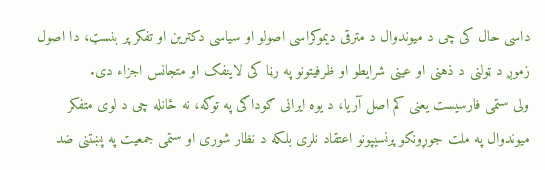داسی حال کی چی د میوندوال د مترقی دیموکراسی اصولو او سیاسی دکترین او تفکر پر بنسټ، دا اصول زموږ د ټولنی د ذهنی او عینی شرایطو او ظرفیتونو په رڼا کی لاینفک او متجانس اجزاء دی.
ولی ستمی فارسیست یعنی کم اصل آریا، د یوه ایرانی ګوداګی په توګه، نه ځانله چی د لوی متفکر میوندوال په ملت جوړونکو پرنسیپونو اعتقاد نلری بلکه د نظار شوری او ستمی جمعیت په پښتنی ضد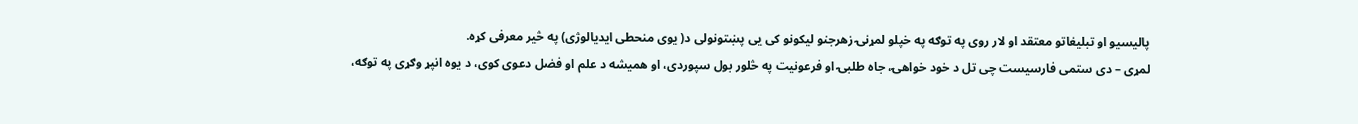پالیسیو او تبلیغاتو معتقد او لار روی په توګه په خپلو لمړنۍ زهرجنو لیکونو کی یی پښتونولی د( یوی منحطی ایدیالوژی) په څیر معرفی کړه.
لمړی – دی ستمی فارسیست چی تل د خود خواهۍ، جاه طلبۍ او فرعونیت په څلور بول سپوردی، او همیشه د علم او فضل دعوی کوی، د یوه انپړ وګړی په توګه،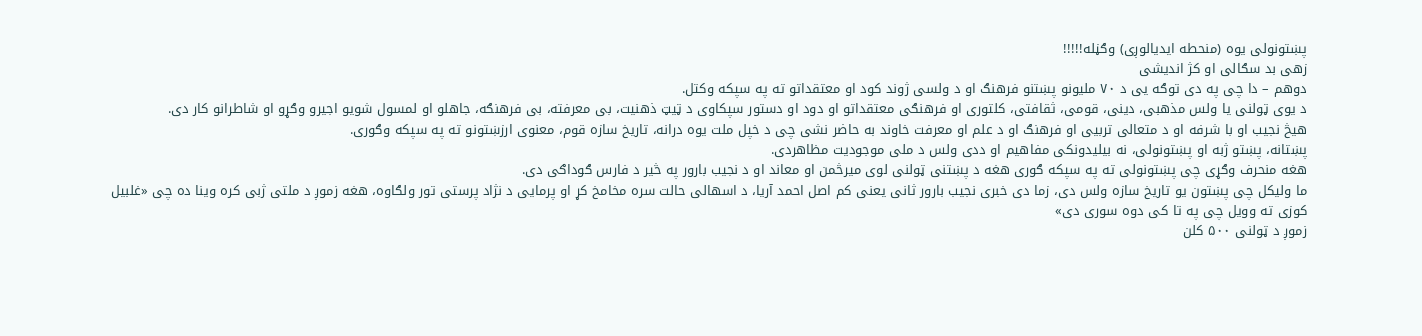پښتونولی یوه (منحطه ایدیالوږی) وګڼله!!!!!
زهی بد سګالی او کژ اندیشی
دوهم – دا چی په دی توګه یی د ۷۰ ملیونو پښتنو فرهنګ او د ولسی ژوند کود او معتقداتو ته په سپکه وکتل.
د یوی ټولنی یا ولس مذهبی، دینی، قومی، ثقافتی، کلتوری او فرهنګی معتقداتو او دود او دستور سپکاوی د ټیټ ذهنیت، بی معرفته، بی فرهنګه، جاهلو او لمسول شویو اجیرو وګړو او شاطرانو کار دی.
هیڅ نجیب او با شرفه او د متعالی تربیی او فرهنګ او د علم او معرفت خاوند به حاضر نشی چی د خپل ملت یوه درانه، تاریخ سازه قوم، معنوی ارزښتونو ته په سپکه وګوری.
پښتانه، پښتو ژبه او پښتونولی، نه بیلیدونکی مفاهیم او ددی ولس د ملی موجودیت مظاهردی.
هغه منحرف وګړی چی پښتونولی ته په سپکه ګوری هغه د پښتنی ټولنی لوی میرڅمن او معاند او د نجیب بارور په څیر د فارس ګوداګی دی.
ما ولیکل چی پښتون یو تاریخ سازه ولس دی، زما دی خبری نجیب بارور ثانی یعنی کم اصل احمد آریا، د اسهالی حالت سره مخامخ کړ او پرمایی د نژاد پرستی تور ولګاوه، هغه زموږ د ملتی ژبی کره وینا ده چی «غلبیل کوزی ته وویل چی په تا کی دوه سوری دی»
زموږ د ټولنی ۵۰۰ کلن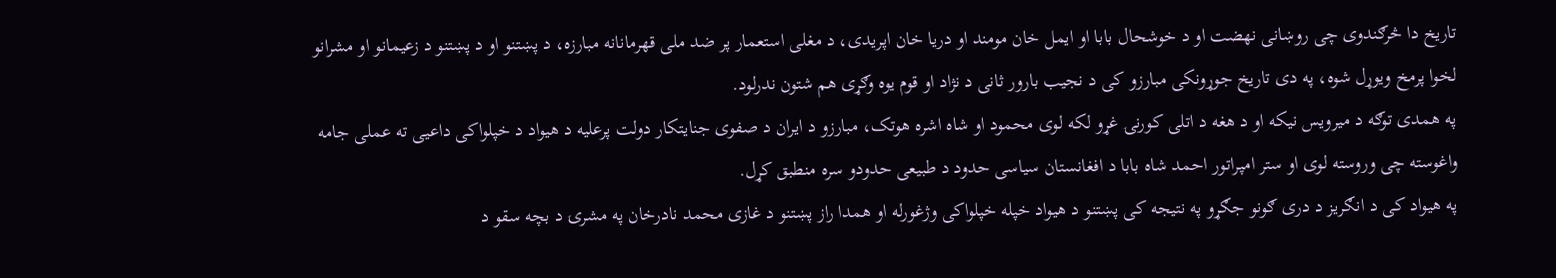تاریخ دا څرګندوی چی روښانی نهضت او د خوشحال بابا او ایمل خان مومند او دریا خان اپریدی، د مغلی استعمار پر ضد ملی قهرمانانه مبارزه، د پښتنو او د پښتنو د زعیمانو او مشرانو لخوا پرمخ ویوړل شوه، په دی تاریخ جوړونکی مبارزو کی د نجیب بارور ثانی د نژاد او قوم یوه وګړی هم شتون ندرلود.
په همدی توګه د میرویس نیکه او د هغه د اتلی کورنۍ غړو لکه لوی محمود او شاه اشره هوتک، مبارزو د ایران د صفوی جنایتکار دولت پرعلیه د هیواد د خپلواکی داعیی ته عملی جامه واغوسته چی وروسته لوی او ستر امپراتور احمد شاه بابا د افغانستان سیاسی حدود د طبیعی حدودو سره منطبق کړل.
په هیواد کی د انګریز د دری ګونو جګړو په نتیجه کی پښتنو د هیواد خپله خپلواکی وژغورله او همدا راز پښتنو د غازی محمد نادرخان په مشرۍ د بچه سقو د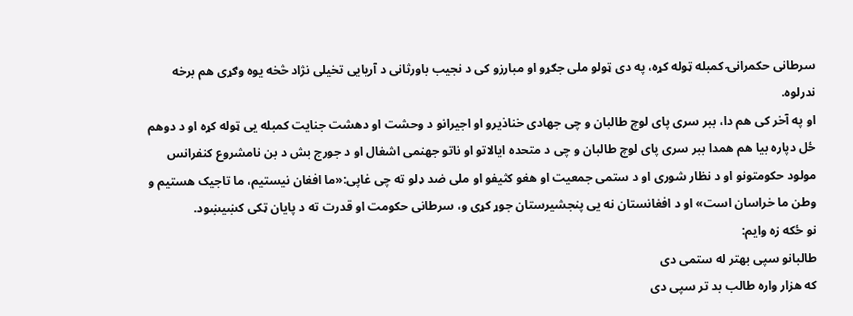سرطانی حکمرانۍ کمبله ټوله کړه، په دی ټولو ملی جګړو او مبارزو کی د نجیب باورثانی د آریایی تخیلی نژاد څخه یوه وګړی هم برخه ندرلوه.
او په آخر کی هم دا، ببر سری پای لوچ طالبان و چی جهادی خناذیرو او اجیرانو د وحشت او دهشت جنایت کمبله یی ټوله کړه او د دوهم ځل دپاره بیا هم همدا ببر سری پای لوچ طالبان و چی د متحده ایالاتو او ناتو جهنمی اشغال او د جورج بش د بن نامشروع کنفرانس مولود حکومتونو او د نظار شوری او د ستمی جمعیت او هغو کثیفو او ملی ضد ډلو ته چی غاپی:«ما افغان نیستیم، ما تاجیک هستیم و وطن ما خراسان است» او د افغانستان نه یی پنجشیرستان جوړ کړی و، سرطانی حکومت او قدرت ته د پایان ټکی کښیښود.
نو ځکه زه وایم:
طالبانو سپی بهتر له ستمی دی
که هزار واره طالب بد تر سپی دی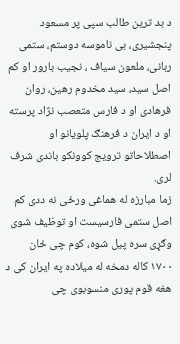د بد ترین طالب سپی پر مسعود پنجشیری، بی ناموسه دوستم، ستمی ربانی، ملعون سیاف ، نجیب بارور او کم اصل سید، سید مخدوم رهین، روان فرهادی او د فارس متعصب نژاد پرسته او د ایران د فرهنګ پلویانو او اصطلاحاتو ترویج کوونکو باندی شرف لری.
زما مبارزه له هماغی ورځی نه ددی کم اصل ستمی فارسیست او توظیف شوی وګړی سره پیل شوه، کوم چی ځان ۱۷۰۰ کاله دمخه له میلاده په ایران کی د هغه قوم پوری منسوبوی چی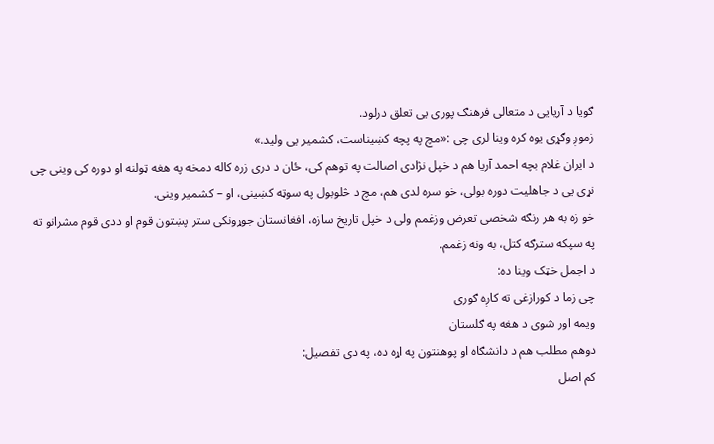ګویا د آریایی د متعالی فرهنګ پوری یی تعلق درلود.
زموږ وګړی یوه کره وینا لری چی :«مچ په پچه کښیناست، کشمیر یی ولید.»
د ایران غلام بچه احمد آریا هم د خپل نژادی اصالت په توهم کی، ځان د دری زره کاله دمخه په هغه ټولنه او دوره کی وینی چی نړی یی د جاهلیت دوره بولی، خو سره لدی هم، مچ د څلوبول په سوټه کښینی، او – کشمیر وینی.
خو زه به هر رنګه شخصی تعرض وزغمم ولی د خپل تاریخ سازه، افغانستان جوړونکی ستر پښتون قوم او ددی قوم مشرانو ته په سپکه سترګه کتل، به ونه زغمم.
د اجمل خټک وینا ده:
چی زما د کورازغی ته کاږه ګوری
ویمه اور شوی د هغه په ګلستان
دوهم مطلب هم د دانشګاه او پوهنتون په اړه ده، په دی تفصیل:
کم اصل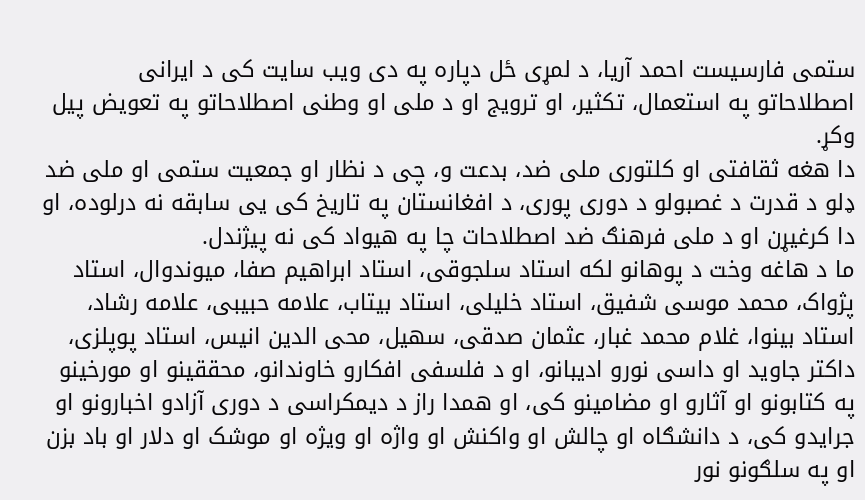ستمی فارسیست احمد آریا، د لمړی ځل دپاره په دی ویب سایت کی د ایرانی اصطلاحاتو په استعمال، تکثیر، او ترویج او د ملی او وطنی اصطلاحاتو په تعویض پیل وکړ.
دا هغه ثقافتی او کلتوری ملی ضد، بدعت و، چی د نظار او جمعیت ستمی او ملی ضد ډلو د قدرت د غصبولو د دوری پوری، د افغانستان په تاریخ کی یی سابقه نه درلوده، او دا کرغیړن او د ملی فرهنګ ضد اصطلاحات چا په هیواد کی نه پیژندل.
ما د هاغه وخت د پوهانو لکه استاد سلجوقی، استاد ابراهیم صفا، میوندوال، استاد پژواک، محمد موسی شفیق، استاد خلیلی، استاد بیتاب، علامه حبیبی، علامه رشاد، استاد بینوا، غلام محمد غبار، عثمان صدقی، سهیل، محی الدین انیس، استاد پوپلزی، داکتر جاوید او داسی نورو ادیبانو، او د فلسفی افکارو خاوندانو، محققینو او مورخینو په کتابونو او آثارو او مضامینو کی، او همدا راز د دیمکراسی د دوری آزادو اخبارونو او جرایدو کی، د دانشګاه او چالش او واکنش او واژه او ویژه او موشک او دلار او باد بزن او په سلګونو نور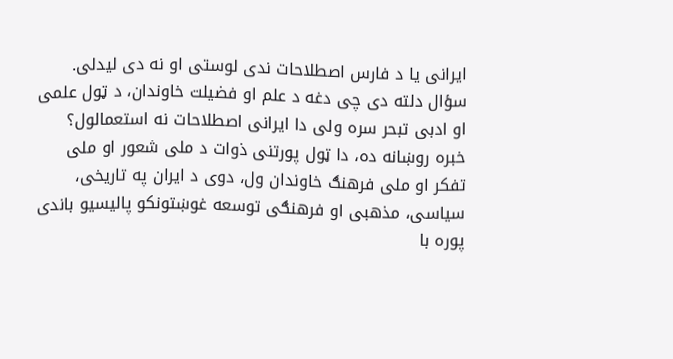ایرانی یا د فارس اصطلاحات ندی لوستی او نه دی لیدلی.
سؤال دلته دی چی دغه د علم او فضیلت خاوندان، د ټول علمی او ادبی تبحر سره ولی دا ایرانی اصطلاحات نه استعمالول؟
خبره روښانه ده، دا ټول پورتنی ذوات د ملی شعور او ملی تفکر او ملی فرهنګ خاوندان ول، دوی د ایران په تاریخی، سیاسی، مذهبی او فرهنګی توسعه غوښتونکو پالیسیو باندی پوره با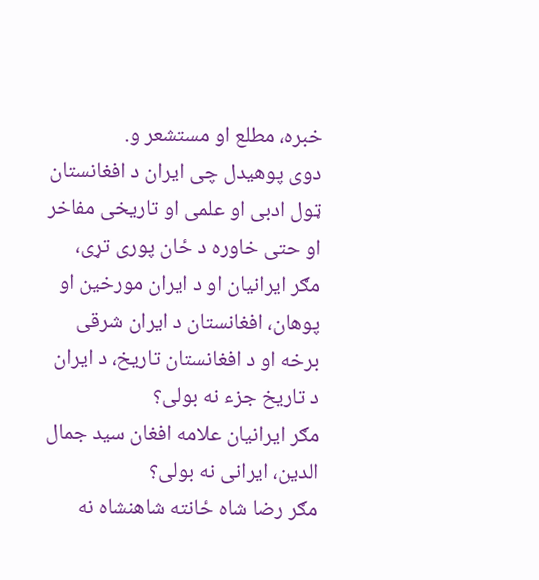خبره، مطلع او مستشعر و.
دوی پوهیدل چی ایران د افغانستان ټول ادبی او علمی او تاریخی مفاخر او حتی خاوره د ځان پوری تړی، مګر ایرانیان او د ایران مورخین او پوهان، افغانستان د ایران شرقی برخه او د افغانستان تاریخ، د ایران د تاریخ جزء نه بولی؟
مګر ایرانیان علامه افغان سید جمال الدین، ایرانی نه بولی؟
مګر رضا شاه ځانته شاهنشاه نه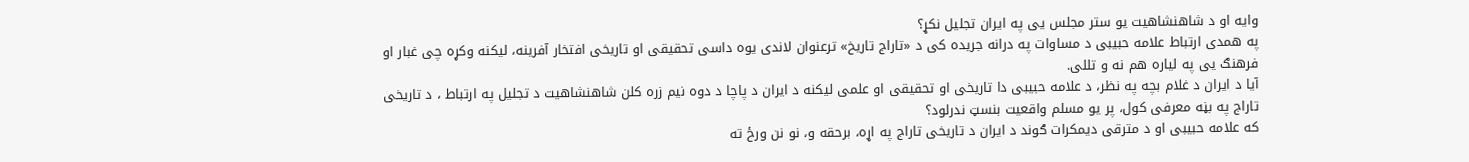وایه او د شاهنشاهیت یو ستر مجلس یی په ایران تجلیل نکړ؟
په همدی ارتباط علامه حبیبی د مساوات په درانه جریده کی د «تاراج تاریخ» ترعنوان لاندی یوه داسی تحقیقی او تاریخی افتخار آفرینه، لیکنه وکړه چی غبار او فرهنګ یی په لیاره هم نه و تللی.
آیا د ایران د غلام بچه په نظر، د علامه حبیبی دا تاریخی او تحقیقی او علمی لیکنه د ایران د پاچا د دوه نیم زره کلن شاهنشاهیت د تجلیل په ارتباط ، د تاریخی تاراج په بڼه معرفی کول، پر یو مسلم واقعیت بنسټ ندرلود؟
که علامه حبیبی او د مترقی دیمکرات ګوند د ایران د تاریخی تاراج په اړه، برحقه و، نو نن ورځ ته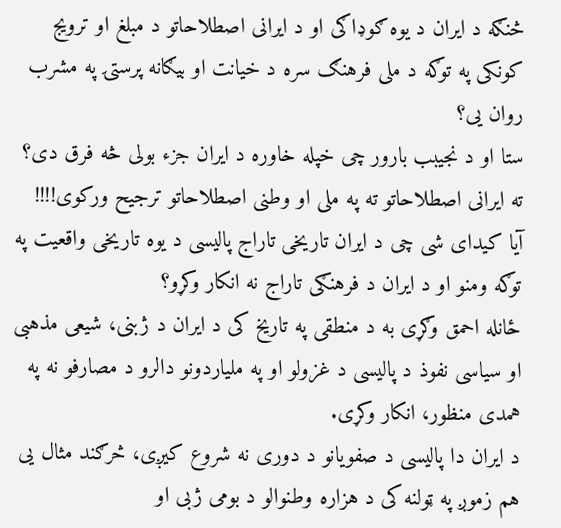څنګه د ایران د یوه ګوډاګی او د ایرانی اصطلاحاتو د مبلغ او ترویج کونکی په توګه د ملی فرهنګ سره د خیانت او بیګانه پرستۍ په مشرب روان یی؟
ستا او د نجیبب بارور چی خپله خاوره د ایران جزء بولی څه فرق دی؟
ته ایرانی اصطلاحاتو ته په ملی او وطنی اصطلاحاتو ترجیح ورکوی!!!!
آیا کیدای شی چی د ایران تاریخی تاراج پالیسی د یوه تاریخی واقعیت په توګه ومنو او د ایران د فرهنګی تاراج نه انکار وکړو؟
ځانله احمق وګړی به د منطقی په تاریخ کی د ایران د ژبنی، شیعی مذهبی او سیاسی نفوذ د پالیسی د غزولو او په ملیاردونو دالرو د مصارفو نه په همدی منظور، انکار وکړی.
د ایران دا پالیسی د صفویانو د دوری نه شروع کیږی، څرګند مثال یی هم زموږ په ټولنه کی د هزاره وطنوالو د بومی ژبی او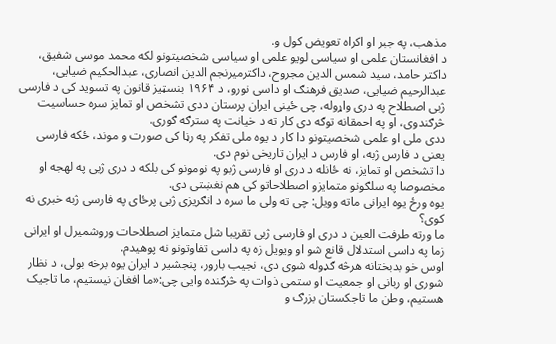مذهب، په جبر او اکراه تعویض کول و.
د افغانستان علمی او سیاسی لویو علمی او سیاسی شخصیتونو لکه محمد موسی شفیق، داکتر حامد، سید شمس الدین مجروح، داکترمیرنجم الدین انصاری، عبدالحکیم ضیایی، عبدالرحیم ضیایی، صدیق فرهنګ او داسی نورو، د ۱۹۶۴ بنسټیز قانون په تسوید کی د فارسی ژبی اصطلاح په دری واړوله، چی ځینی ایران پرستان ددی تشخص او تمایز سره حساسیت څرګندوی، او په احمقانه توګه دی کار ته د خیانت په سترګه ګوری.
ددی ملی او علمی شخصیتونو دا کار د یوه ملی تفکر په رڼا کی صورت و موند، ځکه فارسی یعنی د فارس ژبه، او فارس د ایران تاریخی نوم دی.
دا تشخص او تمایز، نه ځانله د دری او فارسی ژبو په نومونو کی بلکه د دری ژبی په لهجه او مخصوصا په سلګونو متمایزو اصطلاحاتو کی هم نغښتی دی.
یوه ورځ یوه ایرانی ماته وویل: چی ته ولی ما سره د انګریزی ژبی پرځای په فارسی ژبه خبری نه کوی؟
ما ورته طرفت العین د دری او فارسی ژبی تقریبا شل متمایز اصطلاحات وروشمیرل او ایرانی زما په داسی استدلال قانع شو او ویویل زه په داسی تفاوتونو نه پوهیدم.
اوس خو بدبختانه هرڅه ګډوله شوی دی، نجیب بارور، پنجشیر د ایران یوه برخه بولی، د نظار شوری او ربانی او جمعیت او ستمی ذوات په څرګنده وایی چی:«ما افغان نیستیم، ما تاجیک هستیم، وطن ما تاجکستان بزرګ و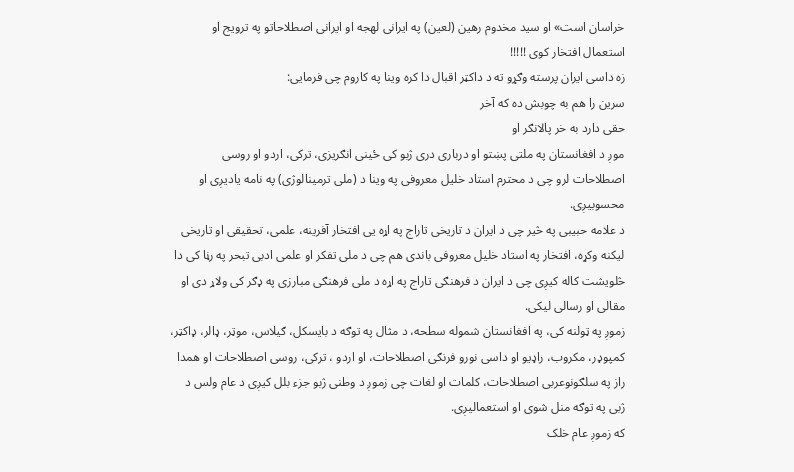خراسان است» او سید مخدوم رهین (لعین) په ایرانی لهجه او ایرانی اصطلاحاتو په ترویج او استعمال افتخار کوی !!!!!
زه داسی ایران پرسته وګړو ته د داکټر اقبال دا کره وینا په کاروم چی فرمایی:
سرین را هم به چوبش ده که آخر
حقی دارد به خر پالانګر او
موږ د افغانستان په ملتی پښتو او درباری دری ژبو کی ځینی انګریزی، ترکی، اردو او روسی اصطلاحات لرو چی د محترم استاد خلیل معروفی په وینا د (ملی ترمینالوژی) په نامه یادیږی او محسوبیږی.
د علامه حبیبی په څیر چی د ایران د تاریخی تاراج په اړه یی افتخار آفرینه، علمی، تحقیقی او تاریخی لیکنه وکړه، افتخار په استاد خلیل معروفی باندی هم چی د ملی تفکر او علمی ادبی تبحر په رڼا کی دا څلویشت کاله کیږی چی د ایران د فرهنګی تاراج په اړه د ملی فرهنګی مبارزی په ډګر کی ولاړ دی او مقالی او رسالی لیکی.
زموږ په ټولنه کی، په افغانستان شموله سطحه، د مثال په توګه د بایسکل، ګیلاس، موټر، ډالر، ډاکټر، کمپوډر، مکروب، راډیو او داسی نورو فرنګی اصطلاحات، او اردو ، ترکی، روسی اصطلاحات او همدا راز په سلګونوعربی اصطلاحات، کلمات او لغات چی زموږ د وطنی ژبو جزء بلل کیږی د عام ولس د ژبی په توګه منل شوی او استعمالیږی.
که زموږ عام خلک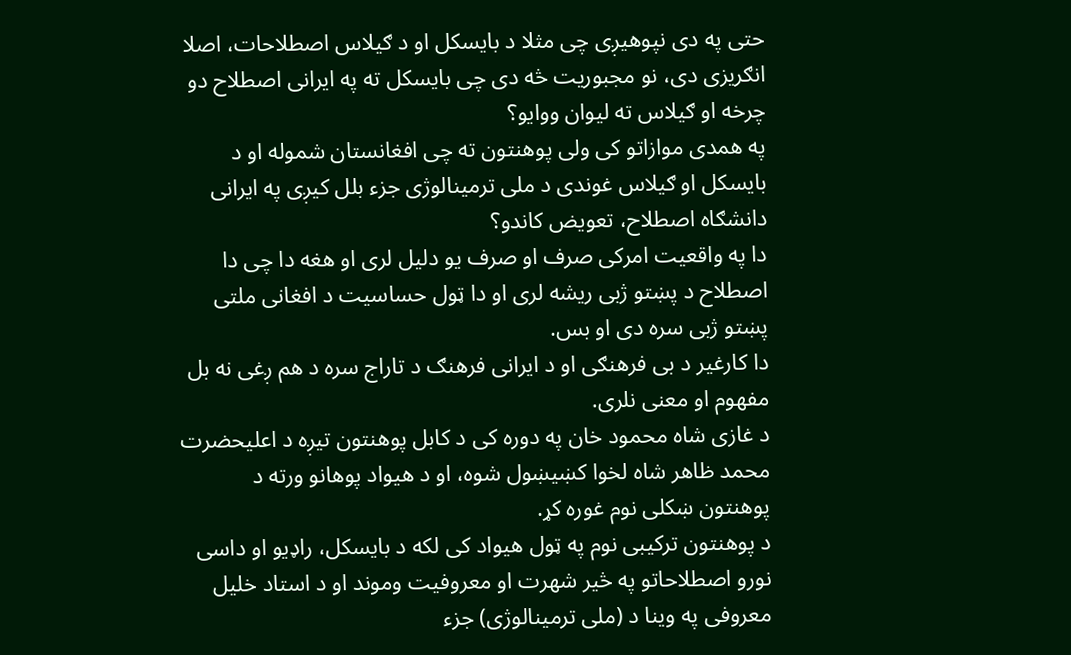حتی په دی نپوهیږی چی مثلا د بایسکل او د ګیلاس اصطلاحات، اصلا انګریزی دی، نو مجبوریت څه دی چی بایسکل ته په ایرانی اصطلاح دو چرخه او ګیلاس ته لیوان ووایو؟
په همدی موازاتو کی ولی پوهنتون ته چی افغانستان شموله او د بایسکل او ګیلاس غوندی د ملی ترمینالوژی جزء بلل کیږی په ایرانی دانشګاه اصطلاح، تعویض کاندو؟
دا په واقعیت امرکی صرف او صرف یو دلیل لری او هغه دا چی دا اصطلاح د پښتو ژبی ریشه لری او دا ټول حساسیت د افغانی ملتی پښتو ژبی سره دی او بس.
دا کارغیر د بی فرهنګی او د ایرانی فرهنګ د تاراج سره د هم ږغی نه بل مفهوم او معنی نلری.
د غازی شاه محمود خان په دوره کی د کابل پوهنتون تیږه د اعلیحضرت محمد ظاهر شاه لخوا کښیښول شوه، او د هیواد پوهانو ورته د پوهنتون ښکلی نوم غوره کړ.
د پوهنتون ترکیبی نوم په ټول هیواد کی لکه د بایسکل، راډیو او داسی نورو اصطلاحاتو په څیر شهرت او معروفیت وموند او د استاد خلیل معروفی په وینا د (ملی ترمینالوژی) جزء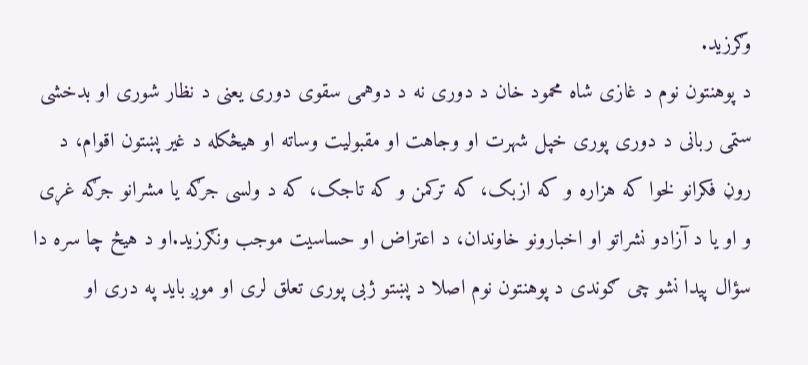وګرزید.
د پوهنتون نوم د غازی شاه محمود خان د دوری نه د دوهمی سقوی دوری یعنی د نظار شوری او بدخشی ستمی ربانی د دوری پوری خپل شهرت او وجاهت او مقبولیت وساته او هیڅکله د غیر پښتون اقوام، د روڼ فکرانو لخوا که هزاره و که ازبک، که ترکمن و که تاجک، که د ولسی جرګه یا مشرانو جرګه غړی و او یا د آزادو نشراتو او اخبارونو خاوندان، د اعتراض او حساسیت موجب ونګرزید.او د هیڅ چا سره دا سؤال پیدا نشو چی ګوندی د پوهنتون نوم اصلا د پښتو ژبی پوری تعلق لری او موږ باید په دری او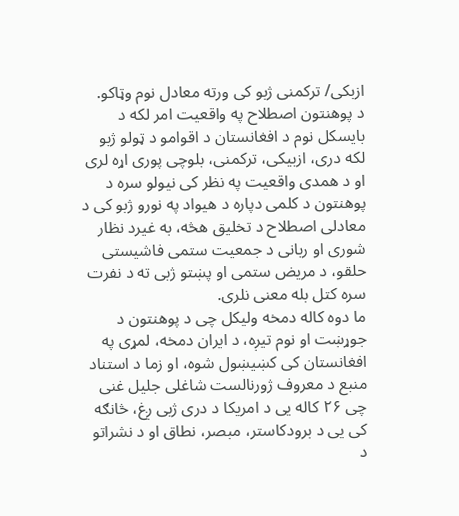ازبکی/ ترکمنی ژبو کی ورته معادل نوم وټاکو.
د پوهنتون اصطلاح په واقعیت امر لکه د بایسکل نوم د افغانستان د اقوامو د ټولو ژبو لکه دری، ازبیکی، ترکمنی، بلوچی پوری اړه لری او د همدی واقعیت په نظر کی نیولو سره د پوهنتون د کلمی دپاره د هیواد په نورو ژبو کی د معادلی اصطلاح د تخلیق هڅه، به غیرد نظار شوری او ربانی د جمعیت ستمی فاشیستی حلقو، د مریض ستمی او پښتو ژبی ته د نفرت سره کتل بله معنی نلری.
ما دوه کاله دمخه ولیکل چی د پوهنتون د جوړښت او نوم تیږه، د ایران دمخه، لمړی په افغانستان کی کښیښول شوه، او زما د استناد منبع د معروف ژورنالست شاغلی جلیل غنی چی ۲۶ کاله یی د امریکا د دری ژبی ږغ، څانګه کی یی د برودکاستر، مبصر، نطاق او د نشراتو د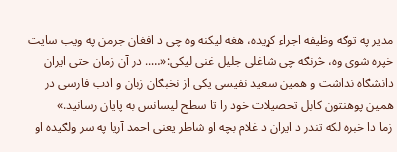مدیر په توګه وظیفه اجراء کړیده، هغه لیکنه وه چی د افغان جرمن په ویب سایت خپره شوی وه، څرنګه چی شاغلی جلیل غنی لیکی:«….. در آن زمان حتی ایران دانشګاه نداشت و همین سعید نفیسی یکی از نخبګان زبان و ادب فارسی در همین پوهنتون کابل تحصیلات خود را تا سطح لیسانس به پایان رسانید.»
زما دا خبره لکه تندر د ایران د غلام بچه او شاطر یعنی احمد آریا په سر ولګیده او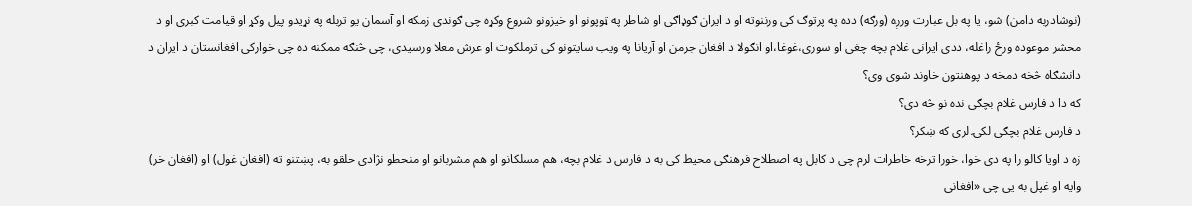(نوشادربه دامن) شو، یا په بل عبارت ورږه (ورګه) دده په پرتوګ کی ورننوته او د ایران ګوډاګی او شاطر په ټوپونو او خیزونو شروع وکړه چی ګوندی زمکه او آسمان یو تربله په نړیدو پیل وکړ او قیامت کبری او د محشر موعوده ورځ راغله، ددی ایرانی غلام بچه چغی او سوری،غوغا،او انګولا د افغان جرمن او آریانا په ویب سایتونو کی ترملکوت او عرش معلا ورسیدی، چی څنګه ممکنه ده چی خوارکی افغانستان د ایران د دانشګاه څخه دمخه د پوهنتون خاوند شوی وی؟
که دا د فارس غلام بچګی نده نو څه دی؟
د فارس غلام بچګی لکۍ لری که ښکر؟
زه د اویا کالو را په دی خوا، خورا ترخه خاطرات لرم چی د کابل په اصطلاح فرهنګی محیط کی به د فارس د غلام بچه، هم مسلکانو او هم مشربانو او منحطو نژادی حلقو به، پښتنو ته (افغان غول) او (افغان خر) وایه او غپل به یی چی «افغانی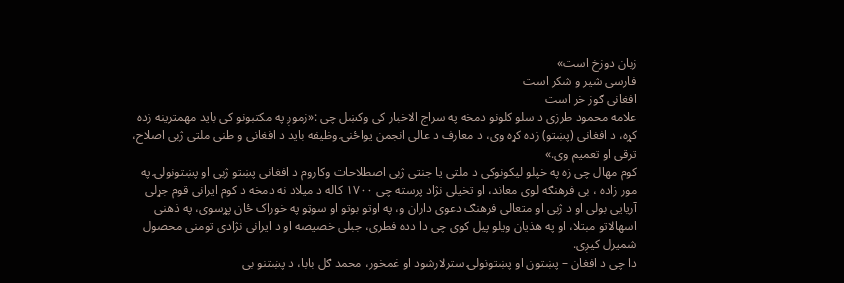زبان دوزخ است»
فارسی شیر و شکر است
افغانی ګوز خر است
علامه محمود طرزی د سلو کلونو دمخه په سراج الاخبار کی وکښل چی :«زموږ په مکتبونو کی باید مهمترینه زده کړه، د افغانی (پښتو) زده کړه وی، د معارف د عالی انجمن یواځنۍ وظیفه باید د افغانی و طنی ملتی ژبی اصلاح، ترقی او تعمیم وی.»
کوم مهال چی زه په خپلو لیکونوکی د ملتی یا جنتی ژبی اصطلاحات وکاروم د افغانی پښتو ژبی او پښتونولۍ په مور زاده ، بی فرهنګه لوی معاند، او تخیلی نژاد پرسته چی ۱۷۰۰ کاله د میلاد نه دمخه د کوم ایرانی قوم جړلی آریایی بولی او د ژبی او متعالی فرهنګ دعوی داران و، په اوتو بوتو او سوټو په خوراک ځان پړسوی، په ذهنی اسهالاتو مبتلا، او په هذیان ویلو پیل کوی چی دا دده فطری، جبلی خصیصه او د ایرانی نژادی تومنی محصول شمیرل کیږی.
دا چی د افغان – پښتون او پښتونولۍ سترلارشود او غمخور، محمد ګل بابا، د پښتنو بی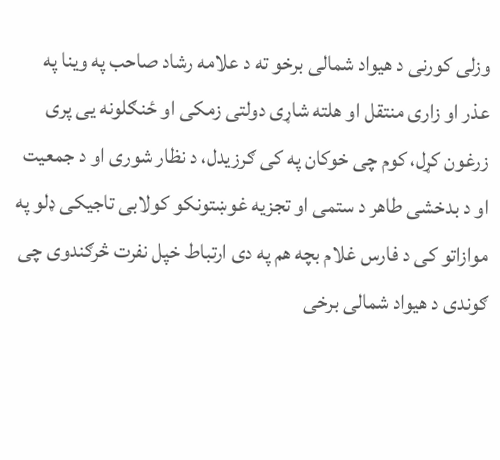وزلی کورنی د هیواد شمالی برخو ته د علامه رشاد صاحب په وینا په عذر او زاری منتقل او هلته شاړی دولتی زمکی او ځنګلونه یی پری زرغون کړل، کوم چی خوکان په کی ګرزیدل، د نظار شوری او د جمعیت او د بدخشی طاهر د ستمی او تجزیه غوښتونکو کولابی تاجیکی ډلو په موازاتو کی د فارس غلام بچه هم په دی ارتباط خپل نفرت څرګندوی چی ګوندی د هیواد شمالی برخی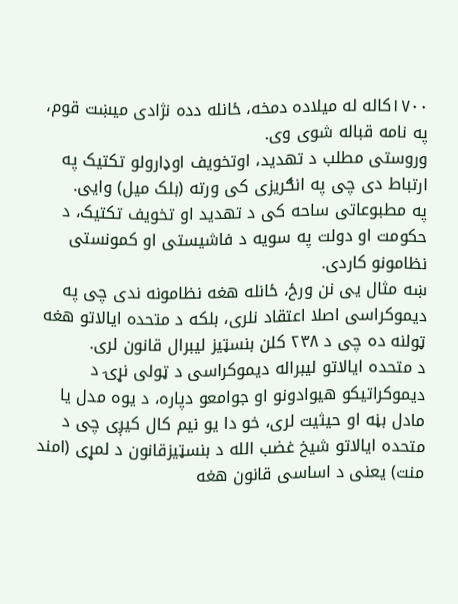۱۷۰۰کاله له میلاده دمخه، ځانله دده نژادی میښت قوم، په نامه قباله شوی وی.
وروستی مطلب د تهدید، اوتخویف اوډارولو تکتیک په ارتباط دی چی په انګریزی کی ورته (بلک میل) وایی.
په مطبوعاتی ساحه کی د تهدید او تخویف تکتیک، د حکومت او دولت په سویه د فاشیستی او کمونستی نظامونو کاردی.
ښه مثال یی نن ورځ، ځانله هغه نظامونه ندی چی په دیموکراسی اصلا اعتقاد نلری، بلکه د متحده ایالاتو هغه ټولنه ده چی د ۲۳۸ کلن بنسټیز لیبرال قانون لری.
د متحده ایالاتو لیبراله دیموکراسی د ټولی نړۍ د دیموکراتیکو هیوادونو او جوامعو دپاره، د یوه مدل یا مادل بڼه او حیثیت لری، خو دا یو نیم کال کیږی چی د متحده ایالاتو شیخ غضب الله د بنسټیزقانون د لمړی (امند منت) یعنی د اساسی قانون هغه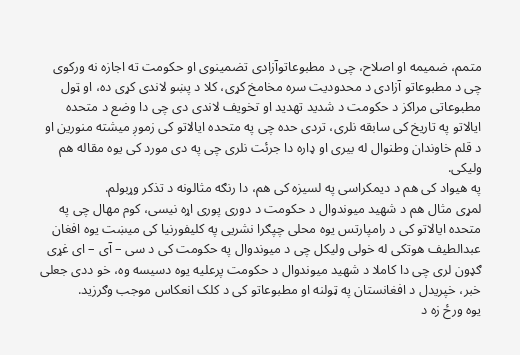متمم، ضمیمه او اصلاح، چی د مطبوعاتوآزادی تضمینوی او حکومت ته اجازه نه ورکوی چی د مطبوعاتو آزادی د محدودیت سره مخامخ کړی، کلا د پښو لاندی کړی ده، او ټول مطبوعاتی مراکز د حکومت د شدید تهدید او تخویف لاندی دی چی دا وضع د متحده ایالاتو په تاریخ کی سابقه نلری، تردی حده چی په متحده ایالاتو کی زموږ میشته منورین او د قلم خاوندان وطنوال له بیری او ډاره دا جرئت نلری چی په دی مورد کی یوه مقاله هم ولیکی.
په هیواد کی هم د دیمکراسی په لسیزه کی هم، دا رنګه مثالونه د تذکر وړبولم.
لمړی مثال هم د شهید میوندوال د حکومت د دوری پوری اړه نیسی، کوم مهال چی په متحده ایالاتو کی د رامپارتس یوه محلی چپګرا نشریی په کلیفورنیا کی میښت یوه افغان عبدالطیف هوتکی له خولی ولیکل چی د میوندوال په حکومت کی د سی – آی – ای غړی ګډون لری چی دا کاملا د شهید میوندوال د حکومت پرعلیه یوه دسیسه وه، خو ددی جعلی خبر، خپریدل د افغانستان په ټولنه او مطبوعاتو کی د کلک انعکاس موجب وګرزید.
یوه ورځ زه د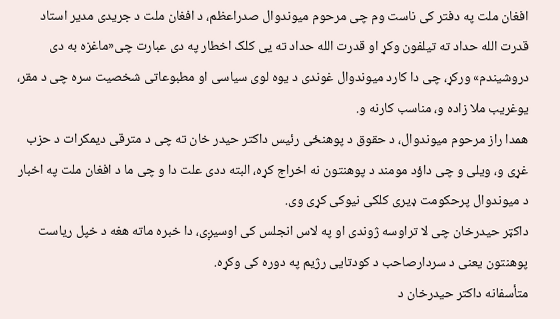افغان ملت په دفتر کی ناست وم چی مرحوم میوندوال صدراعظم، د افغان ملت د جریدی مدیر استاد قدرت الله حداد ته تیلفون وکړ او قدرت الله حداد ته یی کلک اخطار په دی عبارت چی«ماغزه به دی دروشیندم» ورکړ، چی دا کارد میوندوال غوندی د یوه لوی سیاسی او مطبوعاتی شخصیت سره چی د مقر، یوغریب ملا زاده و، مناسب کارنه و.
همدا راز مرحوم میوندوال، د حقوق د پوهنځی رئیس داکتر حیدر خان ته چی د مترقی دیمکرات د حزب غړی و، ویلی و چی داؤد مومند د پوهنتون نه اخراج کړه، البته ددی علت دا و چی ما د افغان ملت په اخبار د میوندوال پرحکومت ډیری کلکی نیوکی کړی وی.
داکټر حیدرخان چی لا تراوسه ژوندی او په لاس انجلس کی اوسیږی، دا خبره ماته هغه د خپل ریاست پوهنتون یعنی د سردارصاحب د کودتایی رژیم په دوره کی وکړه.
متأسفانه داکتر حیدرخان د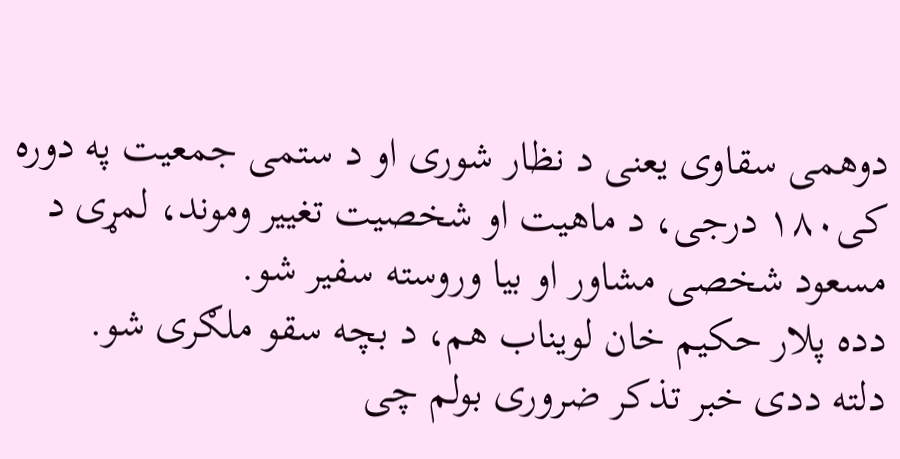دوهمی سقاوی یعنی د نظار شوری او د ستمی جمعیت په دوره کی۱۸۰ درجی، د ماهیت او شخصیت تغییر وموند، لمړی د مسعود شخصی مشاور او بیا وروسته سفیر شو.
دده پلار حکیم خان لویناب هم، د بچه سقو ملګری شو.
دلته ددی خبر تذکر ضروری بولم چی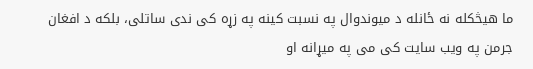ما هیڅکله نه ځانله د میوندوال په نسبت کینه په زړه کی ندی ساتلی، بلکه د افغان جرمن په ویب سایت کی می په میړانه او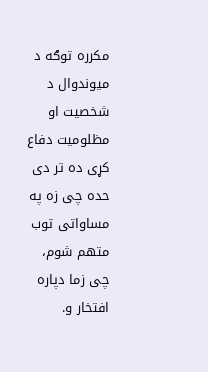مکرره توګه د میوندوال د شخصیت او مظلومیت دفاع کړی ده تر دی حده چی زه په مساواتی توب متهم شوم، چی زما دپاره افتخار و.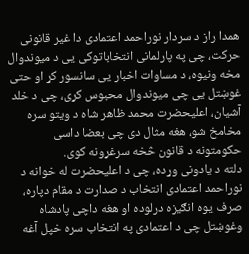همدا راز د سردار نوراحمد اعتمادی دا غیر قانونی حرکت، چی په پارلمانی انتخاباتوکی یی د میوندوال مخه ونیوه، د مساوات اخبار یی سانسور کړ او حتی غوښتل یی چی میوندوال محبوس کړی، چی د خلد آشیان، اعلیحضرت محمد ظاهر شاه د ویتو سره مخامخ شو، هغه مثال دی چی بعضا داسی حکومتونه د قانون څخه سرغړونه کوی.
دلته د یادونی وړده، چی د اعلیحضرت له خوانه د نوراحمد اعتمادی انتخاب د صدارت د مقام دپاره، صرف یوه انګیزه درلوده او هغه داچی پادشاه وغوښتل چی د اعتمادی په انتخاب سره خپل آغه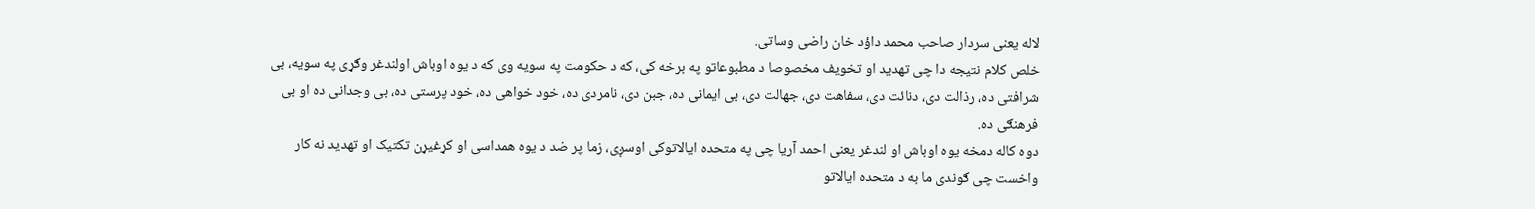لاله یعنی سردار صاحب محمد داؤد خان راضی وساتی.
خلص کلام نتیجه دا چی تهدید او تخویف مخصوصا د مطبوعاتو په برخه کی، که د حکومت په سویه وی که د یوه اوباش اولندغر وګړی په سویه، بی شرافتی ده، رذالت دی، دنائت دی، سفاهت دی، جهالت دی، بی ایمانی ده، جبن دی، نامردی ده، خود خواهی ده، خود پرستی ده، بی وجدانی ده او بی فرهنګی ده.
دوه کاله دمخه یوه اوباش او لندغر یعنی احمد آریا چی په متحده ایالاتوکی اوسږی، زما پر ضد د یوه همداسی او کړغیړن تکتیک او تهدید نه کار واخست چی ګوندی ما به د متحده ایالاتو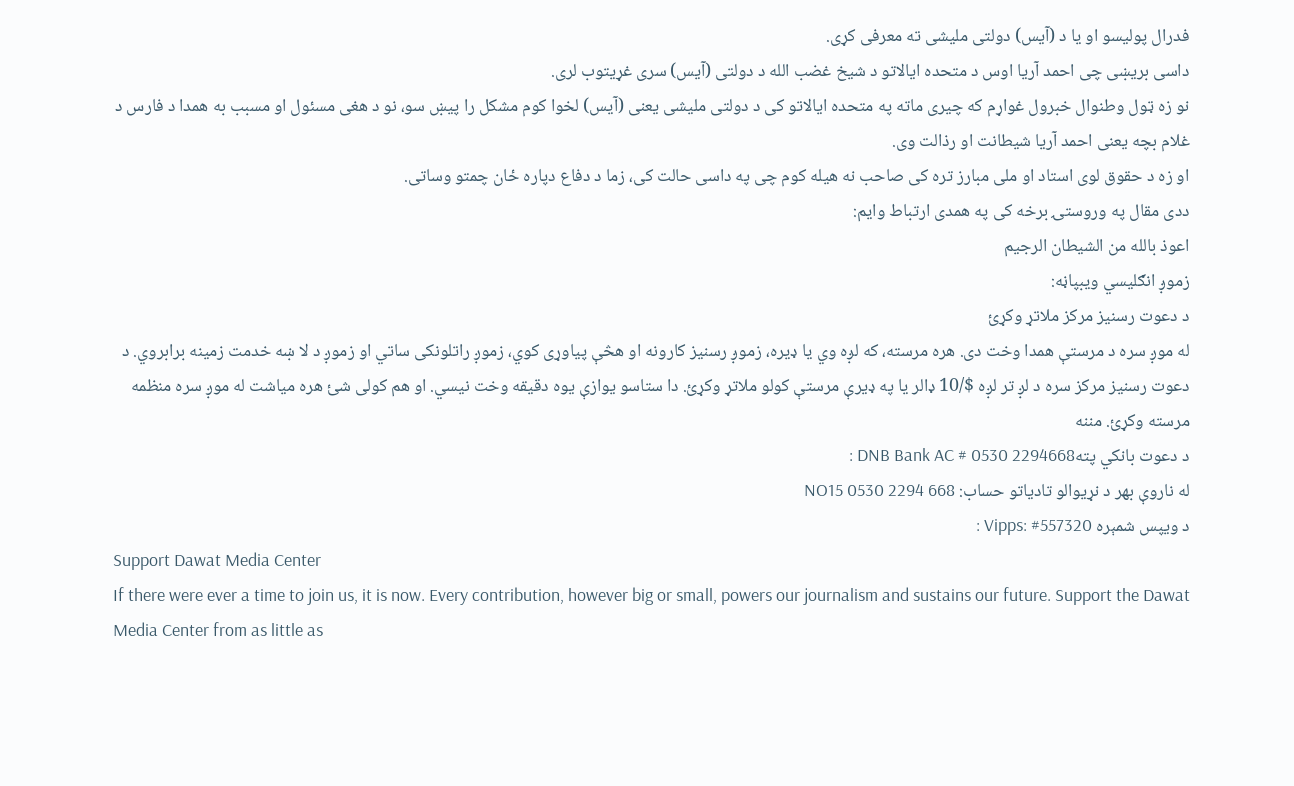فدرال پولیسو او یا د (آیس) دولتی ملیشی ته معرفی کړی.
داسی بریښی چی احمد آریا اوس د متحده ایالاتو د شیخ غضب الله د دولتی (آیس) سری غړیتوب لری.
نو زه ټول وطنوال خبرول غواړم که چیری ماته په متحده ایالاتو کی د دولتی ملیشی یعنی (آیس) لخوا کوم مشکل را پیښ سو، نو د هغی مسئول او مسبب به همدا د فارس د غلام بچه یعنی احمد آریا شیطانت او رذالت وی.
او زه د حقوق لوی استاد او ملی مبارز تره کی صاحب نه هیله کوم چی په داسی حالت کی، زما د دفاع دپاره ځان چمتو وساتی.
ددی مقال په وروستۍ برخه کی په همدی ارتباط وایم:
اعوذ بالله من الشیطان الرجیم
زموږ انګلیسي ویبپاڼه:
د دعوت رسنیز مرکز ملاتړ وکړئ
له موږ سره د مرستې همدا وخت دی. هره مرسته، که لږه وي یا ډیره، زموږ رسنیز کارونه او هڅې پیاوړی کوي، زموږ راتلونکی ساتي او زموږ د لا ښه خدمت زمینه برابروي. د دعوت رسنیز مرکز سره د لږ تر لږه $/10 ډالر یا په ډیرې مرستې کولو ملاتړ وکړئ. دا ستاسو یوازې یوه دقیقه وخت نیسي. او هم کولی شئ هره میاشت له موږ سره منظمه مرسته وکړئ. مننه
د دعوت بانکي پتهDNB Bank AC # 0530 2294668 :
له ناروې بهر د نړیوالو تادیاتو حساب: NO15 0530 2294 668
د ویپس شمېره Vipps: #557320 :
Support Dawat Media Center
If there were ever a time to join us, it is now. Every contribution, however big or small, powers our journalism and sustains our future. Support the Dawat Media Center from as little as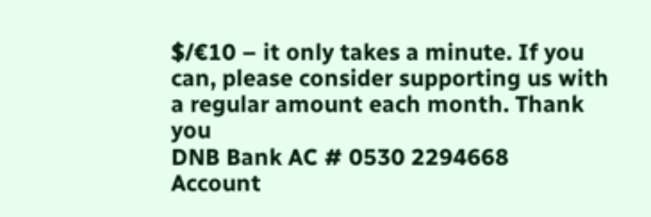$/€10 – it only takes a minute. If you can, please consider supporting us with a regular amount each month. Thank you
DNB Bank AC # 0530 2294668
Account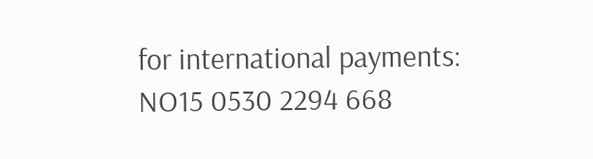for international payments: NO15 0530 2294 668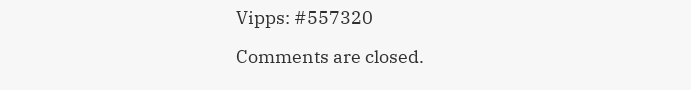Vipps: #557320

Comments are closed.